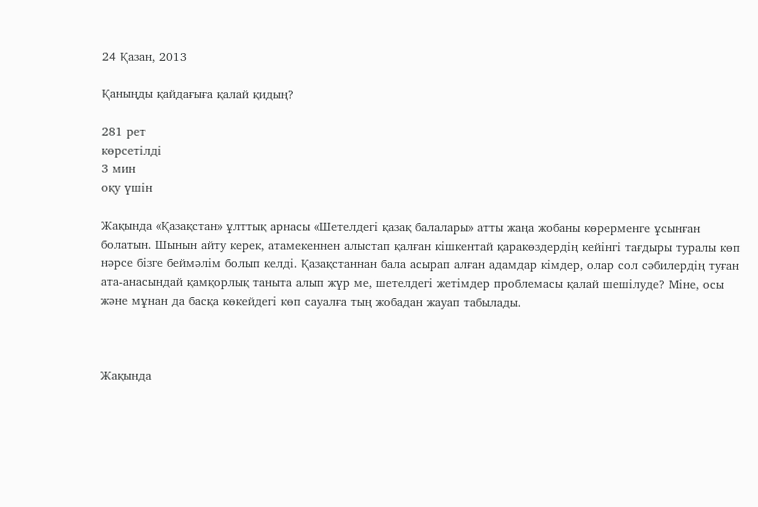24 Қазан, 2013

Қаныңды қайдағыға қалай қидың?

281 рет
көрсетілді
3 мин
оқу үшін

Жақында «Қазақстан» ұлттық арнасы «Шетелдегі қазақ балалары» атты жаңа жобаны көрерменге ұсынған болатын. Шынын айту керек, атамекеннен алыстап қалған кішкентай қаракөздердің кейінгі тағдыры туралы көп нәрсе бізге беймәлім болып келді. Қазақстаннан бала асырап алған адамдар кімдер, олар сол сәбилердің туған ата-анасындай қамқорлық таныта алып жүр ме, шетелдегі жетімдер проблемасы қалай шешілуде? Міне, осы және мұнан да басқа көкейдегі көп сауалға тың жобадан жауап табылады.



Жақында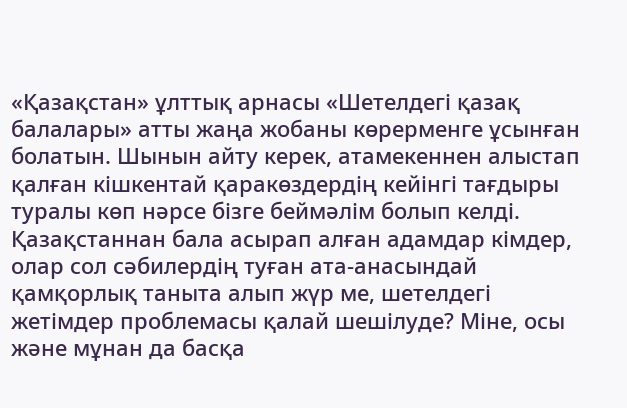«Қазақстан» ұлттық арнасы «Шетелдегі қазақ балалары» атты жаңа жобаны көрерменге ұсынған болатын. Шынын айту керек, атамекеннен алыстап қалған кішкентай қаракөздердің кейінгі тағдыры туралы көп нәрсе бізге беймәлім болып келді. Қазақстаннан бала асырап алған адамдар кімдер, олар сол сәбилердің туған ата-анасындай қамқорлық таныта алып жүр ме, шетелдегі жетімдер проблемасы қалай шешілуде? Міне, осы және мұнан да басқа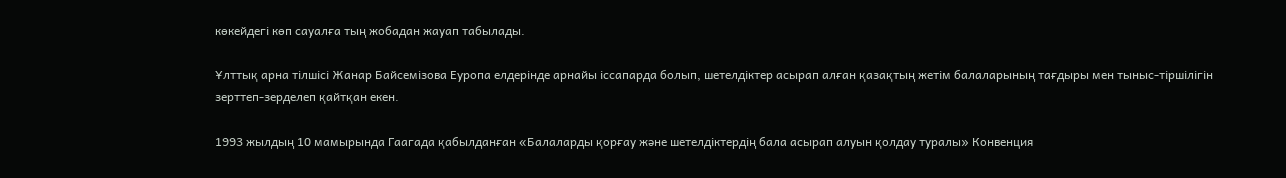көкейдегі көп сауалға тың жобадан жауап табылады.

Ұлттық арна тілшісі Жанар Байсемізова Еуропа елдерінде арнайы іссапарда болып, шетелдіктер асырап алған қазақтың жетім балаларының тағдыры мен тыныс-тіршілігін зерттеп-зерделеп қайтқан екен.

1993 жылдың 10 мамырында Гаагада қабылданған «Балаларды қорғау және шетелдіктердің бала асырап алуын қолдау туралы» Конвенция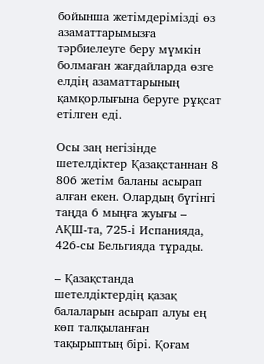бойынша жетімдерімізді өз азаматтарымызға тәрбиелеуге беру мүмкін болмаған жағдайларда өзге елдің азаматтарының қамқорлығына беруге рұқсат етілген еді.

Осы заң негізінде шетелдіктер Қазақстаннан 8 806 жетім баланы асырап алған екен. Олардың бүгінгі таңда 6 мыңға жуығы – АҚШ-та, 725-і Испанияда, 426-сы Бельгияда тұрады.

– Қазақстанда шетелдіктердің қазақ балаларын асырап алуы ең көп талқыланған тақырыптың бірі. Қоғам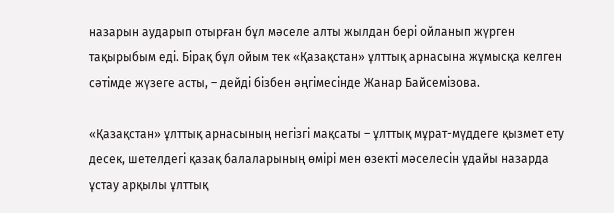назарын аударып отырған бұл мәселе алты жылдан бері ойланып жүрген тақырыбым еді. Бірақ бұл ойым тек «Қазақстан» ұлттық арнасына жұмысқа келген сәтімде жүзеге асты, – дейді бізбен әңгімесінде Жанар Байсемізова.

«Қазақстан» ұлттық арнасының негізгі мақсаты – ұлттық мұрат-мүддеге қызмет ету десек, шетелдегі қазақ балаларының өмірі мен өзекті мәселесін ұдайы назарда ұстау арқылы ұлттық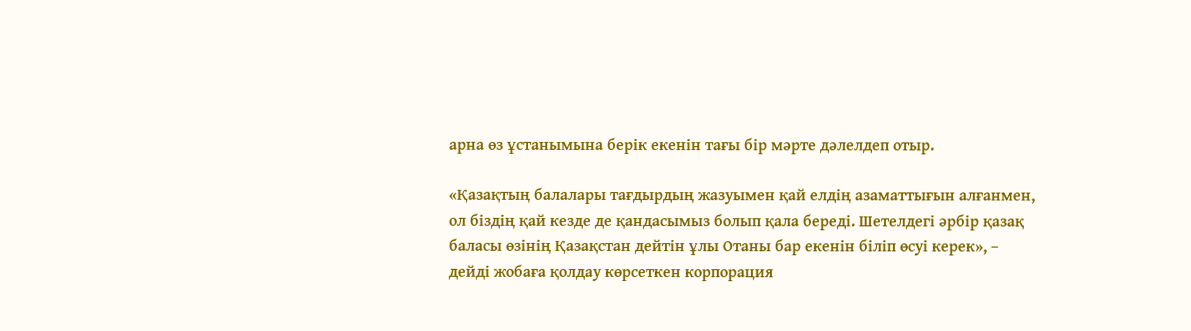арна өз ұстанымына берік екенін тағы бір мәрте дәлелдеп отыр.

«Қазақтың балалары тағдырдың жазуымен қай елдің азаматтығын алғанмен, ол біздің қай кезде де қандасымыз болып қала береді. Шетелдегі әрбір қазақ баласы өзінің Қазақстан дейтін ұлы Отаны бар екенін біліп өсуі керек», – дейді жобаға қолдау көрсеткен корпорация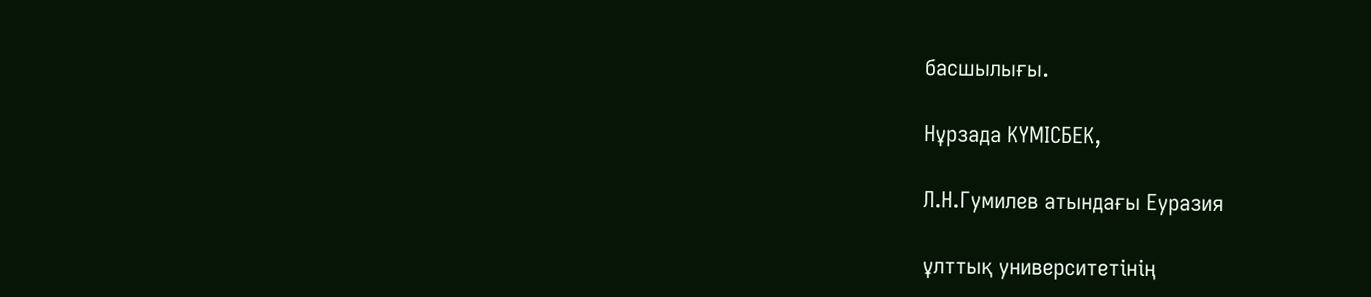басшылығы.

Нұрзада КҮМІСБЕК,

Л.Н.Гумилев атындағы Еуразия

ұлттық университетінің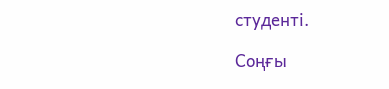студенті.

Соңғы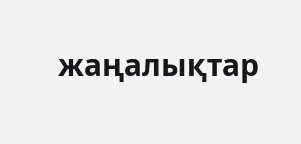жаңалықтар